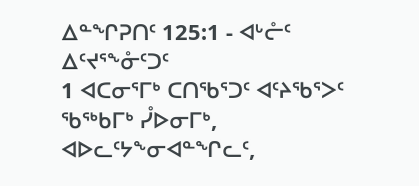ᐃᓐᖏᕈᑎᑦ 125:1 - ᐊᒡᓔᑦ ᐃᑦᔪᕐᖕᓁᑦᑐᑦ
1 ᐊᑕᓂᕐᒥᒃ ᑕᑎᖃᕐᑐᑦ ᐊᑦᔨᖃᕐᐳᑦ ᖃᖅᑲᒥᒃ ᓮᐅᓂᒥᒃ, ᐊᐅᓚᑦᔭᖕᓂᐊᓐᖏᓚᑦ,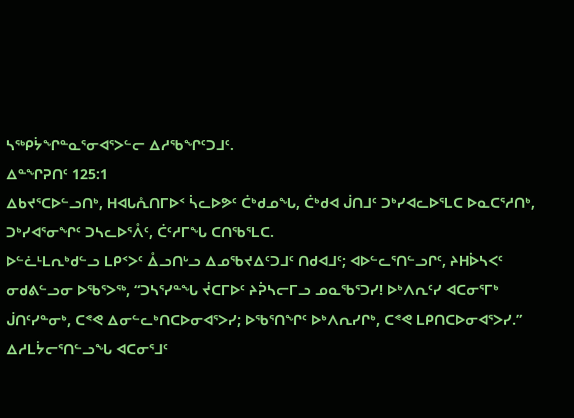ᓴᖅᑭᔮᖏᓐᓇᕐᓂᐊᕐᐳᓪᓕ ᐃᓱᖃᖏᑦᑐᒧᑦ.
ᐃᓐᖏᕈᑎᑦ 125:1
ᐃᑲᔪᕐᑕᐅᓪᓗᑎᒃ, ᕼᐊᒐᕅᑎᒥᐅᑉ ᓵᓚᐅᕗᑦ ᑖᒃᑯᓄᖓ, ᑖᒃᑯᐊ ᒎᑎᒧᑦ ᑐᒃᓯᐊᓚᐅᕐᒪᑕ ᐅᓇᑕᕐᓱᑎᒃ, ᑐᒃᓯᐊᕐᓂᖏᑦ ᑐᓴᓚᐅᕐᐰᑦ, ᑖᑦᓱᒥᖓ ᑕᑎᖃᕐᒪᑕ.
ᐅᓪᓛᒻᒪᕆᒃᑯᓪᓗ ᒪᑭᑉᐳᑦ ᐂᓗᑎᒡᓗ ᐃᓄᖃᔪᐃᑦᑐᒧᑦ ᑎᑯᐊᒧᑦ; ᐊᐅᓪᓚᕐᑎᓪᓗᒋᑦ, ᔨᕼᐆᓴᐸᑦ ᓂᑯᕕᓪᓗᓂ ᐅᖃᕐᐳᖅ, “ᑐᓴᕐᓯᓐᖓ ᔫᑕᒥᐅᑦ ᔨᕉᓴᓕᒥᓗ ᓄᓇᖃᕐᑐᓯ! ᐅᒃᐱᕆᑦᓯ ᐊᑕᓂᕐᒥᒃ ᒎᑎᑦᓯᓐᓂᒃ, ᑕᕝᕙ ᐃᓂᓪᓚᒃᑎᑕᐅᓂᐊᕐᐳᓯ; ᐅᖃᕐᑎᖏᑦ ᐅᒃᐱᕆᓯᒋᒃ, ᑕᕝᕙ ᒪᑭᑎᑕᐅᓂᐊᕐᐳᓯ.”
ᐃᓱᒪᔮᓕᕐᑎᓪᓗᖓ ᐊᑕᓂᕐᒧᑦ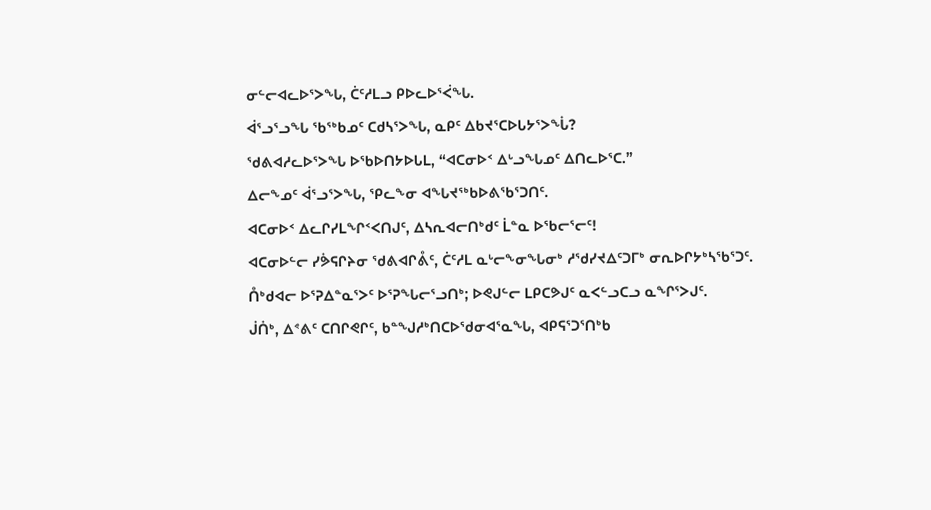ᓂᓪᓕᐊᓚᐅᕐᐳᖓ, ᑖᑦᓱᒪᓗ ᑭᐅᓚᐅᕐᐹᖓ.
ᐋᕐᓗᕐᓗᖓ ᖃᖅᑲᓄᑦ ᑕᑯᓴᕐᐳᖓ, ᓇᑭᑦ ᐃᑲᔪᕐᑕᐅᒐᔭᕐᐳᖔ?
ᖁᕕᐊᓱᓚᐅᕐᐳᖓ ᐅᖃᐅᑎᔭᐅᒐᒪ, “ᐊᑕᓂᐅᑉ ᐃᒡᓗᖓᓄᑦ ᐃᑎᓚᐅᕐᑕ.”
ᐃᓕᖕᓄᑦ ᐋᕐᓗᕐᐳᖓ, ᕿᓚᖕᓂ ᐊᖓᔪᖅᑲᐅᕕᖃᕐᑐᑎᑦ.
ᐊᑕᓂᐅᑉ ᐃᓚᒋᓯᒪᖏᑉᐸᑎᒍᑦ, ᐃᓴᕆᐊᓕᑎᒃᑯᑦ ᒫᓐᓇ ᐅᖃᓕᕐᓕᑦ!
ᐊᑕᓂᐅᓪᓕ ᓯᕘᕋᒋᔨᓂ ᖁᕕᐊᒋᕔᑦ, ᑖᑦᓱᒪ ᓇᒡᓕᖕᓂᖓᓂᒃ ᓱᖁᓯᔪᐃᑦᑐᒥᒃ ᓂᕆᐅᒋᔭᒃᓴᖃᕐᑐᑦ.
ᑍᒃᑯᐊᓕ ᐅᕐᕈᐃᓐᓇᕐᐳᑦ ᐅᕐᕈᖓᓕᕐᓗᑎᒃ; ᐅᕙᒍᓪᓕ ᒪᑭᑕᕗᒍᑦ ᓇᐸᓪᓗᑕᓗ ᓇᖏᕐᐳᒍᑦ.
ᒎᑏᒃ, ᐃᕝᕕᑦ ᑕᑎᒋᕙᒋᑦ, ᑲᓐᖑᓱᒃᑎᑕᐅᖁᓂᐊᕐᓇᖓ, ᐊᑭᕋᕐᑐᕐᑎᒃᑲ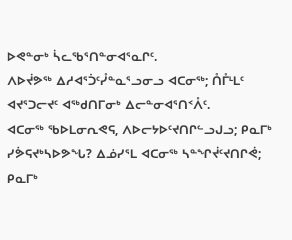ᐅᕙᓐᓂᒃ ᓵᓚᖃᕐᑎᓐᓂᐊᕐᓇᒋᑦ.
ᐱᐅᔫᕗᖅ ᐃᓱᐊᕐᑑᑦᓮᓐᓇᕐᓗᓂᓗ ᐊᑕᓂᖅ; ᑍᒤᒻᒪᑦ ᐊᔪᕐᑐᓕᔪᑦ ᐊᖅᑯᑎᒥᓂᒃ ᐃᓕᓐᓂᐊᕐᑎᑉᐰᑦ.
ᐊᑕᓂᖅ ᖃᐅᒪᓂᕆᕙᕋ, ᐱᐅᓕᔭᐅᑦᔪᑎᒋᓪᓗᒍᓗ; ᑭᓇᒥᒃ ᓯᕘᕋᔪᒃᓴᐅᕗᖓ? ᐃᓅᓯᕐᒪ ᐊᑕᓂᖅ ᓴᓐᖏᔫᑦᔪᑎᒋᕚ; ᑭᓇᒥᒃ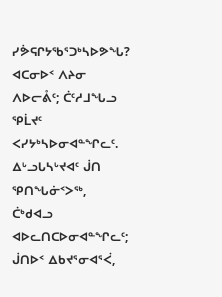ᓯᕘᕋᒋᔭᖃᕐᑐᒃᓴᐅᕗᖓ?
ᐊᑕᓂᐅᑉ ᐱᔨᓂ ᐱᐅᓕᕔᑦ; ᑖᑦᓱᒧᖓᓗ ᕿᒫᔪᑦ ᐸᓯᔭᒃᓴᐅᓂᐊᓐᖏᓚᑦ.
ᐃᒡᓗᒐᓴᒡᔪᐊᑦ ᒎᑎ ᕿᑎᖓᓃᑉᐳᖅ, ᑖᒃᑯᐊᓗ ᐊᐅᓚᑎᑕᐅᓂᐊᓐᖏᓚᑦ; ᒎᑎᐅᑉ ᐃᑲᔪᕐᓂᐊᕐᐹ,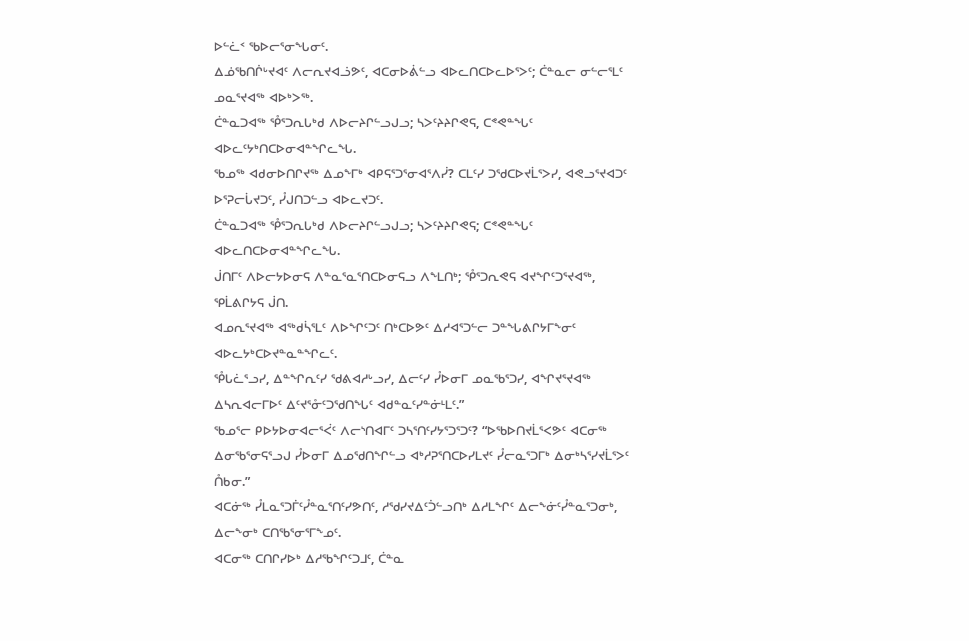ᐅᓪᓛᑉ ᖃᐅᓕᕐᓂᖓᓂᑦ.
ᐃᓅᖃᑎᒌᒡᔪᐊᑦ ᐱᓕᕆᔪᐊᓘᕗᑦ, ᐊᑕᓂᐅᕖᓪᓗ ᐊᐅᓚᑎᑕᐅᓚᐅᕐᐳᑦ; ᑖᓐᓇᓕ ᓂᓪᓕᕐᒪᑦ ᓄᓇᕐᔪᐊᖅ ᐊᐅᒃᐳᖅ.
ᑖᓐᓇᑐᐊᖅ ᕾᕐᑐᕆᒐᒃᑯ ᐱᐅᓕᔨᒋᓪᓗᒍᓗ; ᓴᐳᑦᔨᔨᒋᕙᕋ, ᑕᕝᕙᓐᖓᑦ ᐊᐅᓚᑦᔭᒃᑎᑕᐅᓂᐊᓐᖏᓚᖓ.
ᖃᓄᖅ ᐊᑯᓂᐅᑎᒋᔪᖅ ᐃᓄᖕᒥᒃ ᐊᑭᕋᕐᑐᕐᓂᐊᕐᐱᓰ? ᑕᒪᑦᓯ ᑐᖁᑕᐅᔪᒫᕐᐳᓯ, ᐊᕙᓗᕐᔪᐊᑐᑦ ᐅᕐᕈᓕᒑᔪᑐᑦ, ᓮᒍᑎᑐᓪᓗ ᐊᐅᓚᔪᑐᑦ.
ᑖᓐᓇᑐᐊᖅ ᕾᕐᑐᕆᒐᒃᑯ ᐱᐅᓕᔨᒋᓪᓗᒍᓗ; ᓴᐳᑦᔨᔨᒋᕙᕋ; ᑕᕝᕙᓐᖓᑦ ᐊᐅᓚᑎᑕᐅᓂᐊᓐᖏᓚᖓ.
ᒎᑎᒥᑦ ᐱᐅᓕᔭᐅᓂᕋ ᐱᓐᓇᕐᓇᕐᑎᑕᐅᓂᕋᓗ ᐱᖕᒪᑎᒃ; ᕾᕐᑐᕆᕙᕋ ᐊᔪᖏᑦᑐᕐᔪᐊᖅ, ᕿᒫᕕᒋᔭᕋ ᒎᑎ.
ᐊᓄᕆᕐᔪᐊᖅ ᐊᖅᑯᓵᕐᒪᑦ ᐱᐅᖏᑦᑐᑦ ᑎᒃᑕᐅᕗᑦ ᐃᓱᐊᕐᑐᓪᓕ ᑐᓐᖓᕕᒋᔭᒥᖕᓂᑦ ᐊᐅᓚᔭᒃᑕᐅᔪᓐᓇᓐᖏᓚᑦ.
ᕾᒐᓛᕐᓗᓯ, ᐃᓐᖏᕆᑦᓯ ᖁᕕᐊᓱᒡᓗᓯ, ᐃᓕᑦᓯ ᓮᐅᓂᒥ ᓄᓇᖃᕐᑐᓯ, ᐊᖏᔪᕐᔪᐊᖅ ᐃᓴᕆᐊᓕᒥᐅᑦ ᐃᑦᔪᕐᓁᑦᑐᖁᑎᖓᑦ ᐊᑯᓐᓇᑦᓯᓐᓃᒻᒪᑦ.”
ᖃᓄᕐᓕ ᑭᐅᔭᐅᓂᐊᓕᕐᐹᑦ ᐱᓕᔅᑎᐊᒥᑦ ᑐᓴᕐᑎᑦᓯᔭᕐᑐᕐᑐᑦ? “ᐅᖃᐅᑎᔪᒫᕐᐸᕗᑦ ᐊᑕᓂᖅ ᐃᓂᖃᕐᓂᕋᕐᓗᒍ ᓮᐅᓂᒥ ᐃᓄᖁᑎᖏᓪᓗ ᐊᒃᓱᕈᕐᑎᑕᐅᓯᒪᔪᑦ ᓮᓕᓇᕐᑐᒥᒃ ᐃᓂᒃᓴᕐᓯᔪᒫᕐᐳᑦ ᑍᑲᓂ.”
ᐊᑕᓃᖅ ᓮᒪᓇᕐᑐᒦᑦᓮᓐᓇᕐᑎᑦᓯᕗᑎᑦ, ᓱᖁᓯᔪᐃᑦᑑᓪᓗᑎᒃ ᐃᓱᒪᖏᑦ ᐃᓕᖕᓃᑦᓮᓐᓇᕐᑐᓂᒃ, ᐃᓕᖕᓂᒃ ᑕᑎᖃᕐᓂᕐᒥᖕᓄᑦ.
ᐊᑕᓂᖅ ᑕᑎᒋᓯᐅᒃ ᐃᓱᖃᖏᑦᑐᒧᑦ, ᑖᓐᓇ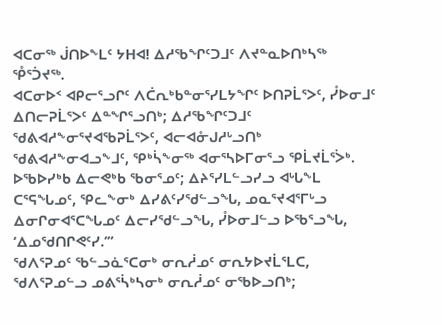ᐊᑕᓂᖅ ᒎᑎᐅᖕᒪᑦ ᔭᕼᐊ! ᐃᓱᖃᖏᑦᑐᒧᑦ ᐱᔪᓐᓇᐅᑎᒃᓴᖅ ᕾᕐᑑᔪᖅ.
ᐊᑕᓂᐅᑉ ᐊᑭᓕᕐᓗᒋᑦ ᐱᑖᕆᒃᑲᓐᓂᕐᓯᒪᔭᖏᑦ ᐅᑎᕈᒫᕐᐳᑦ, ᓮᐅᓂᒧᑦ ᐃᑎᓕᕈᒫᕐᐳᑦ ᐃᓐᖏᕐᓗᑎᒃ; ᐃᓱᖃᖏᑦᑐᒧᑦ ᖁᕕᐊᓱᖕᓂᕐᔪᐊᖃᕈᒫᕐᐳᑦ, ᐊᓕᐊᓁᒍᓱᒡᓗᑎᒃ ᖁᕕᐊᓱᖕᓂᐊᓗᖕᒧᑦ, ᕿᒃᓵᖕᓂᖅ ᐊᓂᕐᓴᐅᒥᓂᕐᓗ ᕿᒫᔪᒫᕐᐴᒃ.
ᐅᖃᐅᓯᒃᑲ ᐃᓕᕙᒃᑲ ᖃᓂᕐᓄᑦ; ᐃᔨᕐᓯᒪᓪᓗᓯᓗ ᐊᒡᒐᖕᒪ ᑕᕐᕋᖓᓄᑦ, ᕿᓚᖕᓂᒃ ᐃᓯᕕᑦᓯᖁᓪᓗᖓ, ᓄᓇᕐᔪᐊᕐᒥᒡᓗ ᐃᓂᒋᓂᐊᕐᑕᖓᓄᑦ ᐃᓕᓯᖁᓪᓗᖓ, ᓮᐅᓂᒧᓪᓗ ᐅᖃᕐᓗᖓ, ‘ᐃᓄᖁᑎᒋᕙᑦᓯ.’”
ᖁᐱᕐᕈᓄᑦ ᖃᓪᓗᓈᕐᑕᓂᒃ ᓂᕆᓲᓄᑦ ᓂᕆᔭᐅᔪᒫᕐᒪᑕ, ᖁᐱᕐᕈᓄᓪᓗ ᓄᕕᕐᓵᒃᓴᓂᒃ ᓂᕆᓲᓄᑦ ᓂᖃᐅᓗᑎᒃ;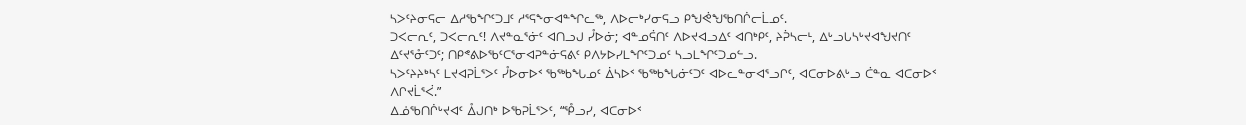ᓴᐳᑦᔨᓂᕋᓕ ᐃᓱᖃᖏᑦᑐᒧᑦ ᓱᕐᕋᖕᓂᐊᓐᖏᓚᖅ, ᐱᐅᓕᒃᓯᓂᕋᓗ ᑭᖑᕚᖑᖃᑎᒌᓕᒫᓄᑦ.
ᑐᐸᓕᕆᑦ, ᑐᐸᓕᕆᑦ! ᐱᔪᓐᓇᕐᓃᑦ ᐊᑎᓗᒍ ᓮᐅᓃ; ᐊᓐᓄᕌᑎᑦ ᐱᐅᔪᐊᓗᐃᑦ ᐊᑎᒃᑭᑦ, ᔨᕉᓴᓕᒻ, ᐃᒡᓗᒐᓴᒡᔪᐊᖑᔪᑎᑦ ᐃᑦᔪᕐᓁᑦᑐᑦ; ᑎᑭᕝᕕᐅᖃᑦᑕᕐᓂᐊᕈᓐᓃᕋᕕᑦ ᑭᐱᔭᐅᓯᒪᖏᑦᑐᓄᑦ ᓴᓗᒪᖏᑦᑐᓄᓪᓗ.
ᓴᐳᑦᔨᔨᒃᓴᑦ ᒪᔪᐊᕈᒫᕐᐳᑦ ᓮᐅᓂᐅᑉ ᖃᖅᑲᖓᓄᑦ ᐄᓴᐅᑉ ᖃᖅᑲᖓᓃᑦᑐᑦ ᐊᐅᓚᓐᓂᐊᕐᓗᒋᑦ, ᐊᑕᓂᐅᕕᒡᓗ ᑖᓐᓇ ᐊᑕᓂᐅᑉ ᐱᒋᔪᒫᕐᐹ.”
ᐃᓅᖃᑎᒌᒡᔪᐊᑦ ᐂᒍᑎᒃ ᐅᖃᕈᒫᕐᐳᑦ, “ᕾᓗᓯ, ᐊᑕᓂᐅᑉ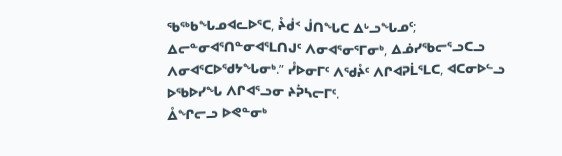ᖃᖅᑲᖓᓄᐊᓚᐅᕐᑕ, ᔧᑰᑉ ᒎᑎᖓᑕ ᐃᒡᓗᖓᓄᑦ; ᐃᓕᓐᓂᐊᕐᑎᓐᓂᐊᕐᒪᑎᒍᑦ ᐱᓂᐊᕐᓂᕐᒥᓂᒃ, ᐃᓅᓯᖃᓕᕐᓗᑕᓗ ᐱᓂᐊᕐᑕᐅᖁᔭᖓᓂᒃ.” ᓮᐅᓂᒥᑦ ᐱᖁᔧᑦ ᐱᒋᐊᕈᒫᕐᒪᑕ, ᐊᑕᓂᐅᓪᓗ ᐅᖃᐅᓯᖓ ᐱᒋᐊᕐᓗᓂ ᔨᕉᓴᓕᒥᑦ.
ᐂᖏᓕᓗ ᐅᕙᓐᓂᒃ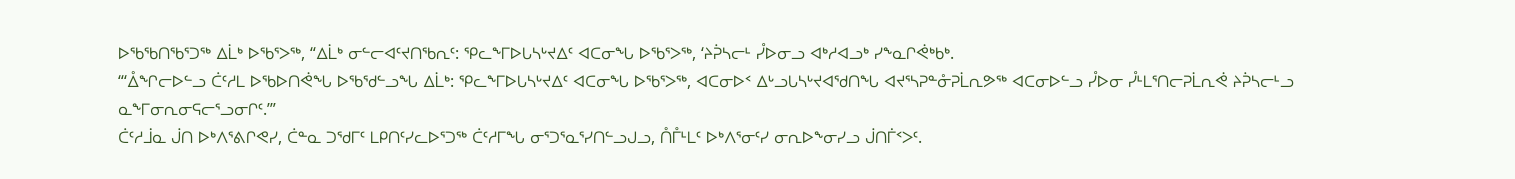ᐅᖃᖃᑎᖃᕐᑐᖅ ᐃᒫᒃ ᐅᖃᕐᐳᖅ, “ᐃᒫᒃ ᓂᓪᓕᐊᑦᔪᑎᖃᕆᑦ: ᕿᓚᖕᒥᐅᒐᓴᒡᔪᐃᑦ ᐊᑕᓂᖓ ᐅᖃᕐᐳᖅ, ‘ᔨᕉᓴᓕᒻ ᓮᐅᓂᓗ ᐊᒃᓱᐊᓗᒃ ᓯᖕᓇᒋᕚᒃᑲᒃ.
“‘ᐂᖏᓕᐅᓪᓗ ᑖᑦᓱᒪ ᐅᖃᐅᑎᕚᖓ ᐅᖃᖁᓪᓗᖓ ᐃᒫᒃ: ᕿᓚᖕᒥᐅᒐᓴᒡᔪᐃᑦ ᐊᑕᓂᖓ ᐅᖃᕐᐳᖅ, ᐊᑕᓂᐅᑉ ᐃᒡᓗᒐᓴᒡᔪᐊᖁᑎᖓ ᐊᔪᕐᓴᕈᓐᓁᕈᒫᕆᕗᖅ ᐊᑕᓂᐅᓪᓗ ᓮᐅᓂ ᓮᒻᒪᕐᑎᓕᕈᒫᕆᕚ ᔨᕉᓴᓕᒻᓗ ᓇᖕᒥᓂᕆᓂᕋᓕᕐᓗᓂᒋᑦ.’”
ᑖᑦᓱᒨᓇ ᒎᑎ ᐅᒃᐱᕐᕕᒋᕙᓯ, ᑖᓐᓇ ᑐᖁᒥᑦ ᒪᑭᑎᑦᓯᓚᐅᕐᑐᖅ ᑖᑦᓱᒥᖓ ᓂᕐᑐᕐᓇᕐᓯᑎᓪᓗᒍᓗ, ᑍᒤᒻᒪᑦ ᐅᒃᐱᕐᓂᑦᓯ ᓂᕆᐅᖕᓂᓯᓗ ᒎᑎᒦᑉᐳᑦ.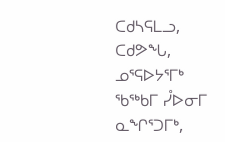ᑕᑯᓴᕋᒪᓗ, ᑕᑯᕗᖓ, ᓄᕐᕋᐅᔭᕐᒥᒃ ᖃᖅᑲᒥ ᓮᐅᓂᒥ ᓇᖏᕐᑐᒥᒃ,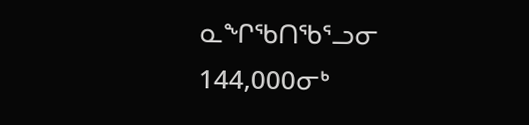ᓇᖏᖃᑎᖃᕐᓗᓂ 144,000ᓂᒃ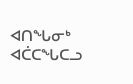ᐊᑎᖓᓂᒃ ᐊᑖᑕᖓᑕᓗ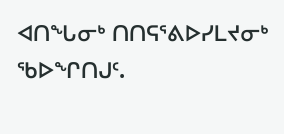ᐊᑎᖓᓂᒃ ᑎᑎᕋᕐᕕᐅᓯᒪᔪᓂᒃ ᖃᐅᖏᑎᒍᑦ.